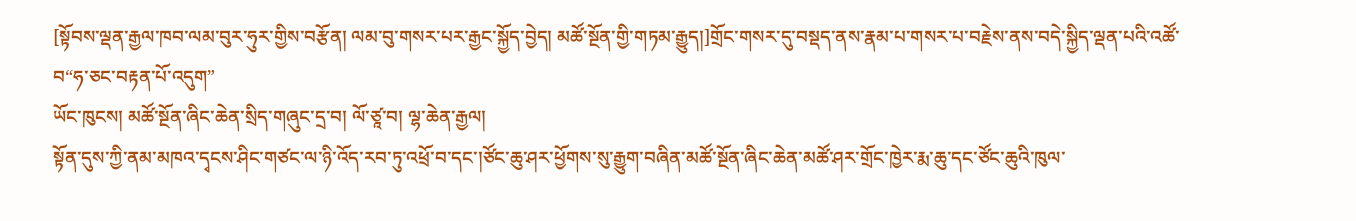[སྟོབས་ལྡན་རྒྱལ་ཁབ་ལམ་བུར་ཧུར་གྱིས་བརྩོན། ལམ་བུ་གསར་པར་རྒྱང་སྐྱོད་བྱེད། མཚོ་སྔོན་གྱི་གཏམ་རྒྱུད།]གྲོང་གསར་དུ་བསྡད་ནས་རྣམ་པ་གསར་པ་བརྗེས་ནས་བདེ་སྐྱིད་ལྡན་པའི་འཚོ་བ“ཧ་ཅང་བརྟན་པོ་འདུག”
ཡོང་ཁུངས། མཚོ་སྔོན་ཞིང་ཆེན་སྲིད་གཞུང་དྲ་བ། ལོ་ཙཱ་བ། ལྷ་ཆེན་རྒྱལ།
སྟོན་དུས་ཀྱི་ནམ་མཁའ་དྭངས་ཤིང་གཙང་ལ་ཉི་འོད་རབ་ཏུ་འཕྲོ་བ་དང་།ཙོང་ཆུ་ཤར་ཕྱོགས་སུ་རྒྱུག་བཞིན་མཚོ་སྔོན་ཞིང་ཆེན་མཚོ་ཤར་གྲོང་ཁྱེར་རྨ་ཆུ་དང་ཙོང་ཆུའི་ཁུལ་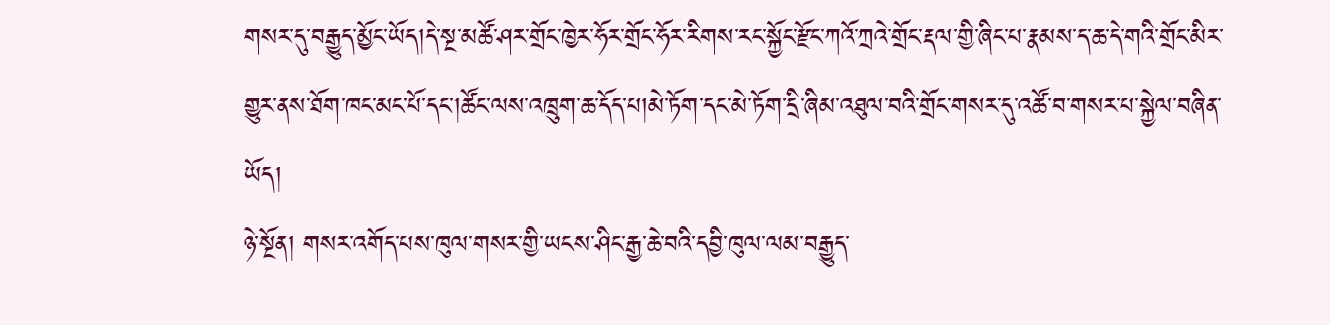གསར་དུ་བརྒྱུད་མྱོང་ཡོད།དེ་སྔ་མཚོ་ཤར་གྲོང་ཁྱེར་ཧོར་གྲོང་ཧོར་རིགས་རང་སྐྱོང་རྫོང་ཀའོ་ཀྲའེ་གྲོང་རྡལ་གྱི་ཞིང་པ་རྣམས་ད་ཆ་དེ་གའི་གྲོང་མིར་གྱུར་ནས་ཐོག་ཁང་མང་པོ་དང་།ཚོང་ལས་འཁྲུག་ཆ་དོད་པ།མེ་ཏོག་དང་མེ་ཏོག་དྲི་ཞིམ་འཐུལ་བའི་གྲོང་གསར་དུ་འཚོ་བ་གསར་པ་སྐྱེལ་བཞིན་ཡོད།
ཉེ་སྔོན། གསར་འགོད་པས་ཁུལ་གསར་གྱི་ཡངས་ཤིང་རྒྱ་ཆེ་བའི་དབྱི་ཁུལ་ལམ་བརྒྱུད་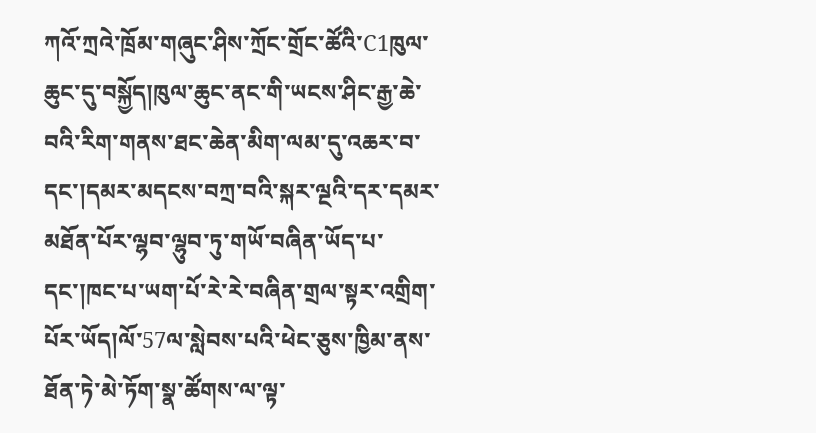ཀའོ་ཀྲའེ་ཁྲོམ་གཞུང་ཤིས་ཀྲོང་གྲོང་ཚོའི་C1ཁུལ་ཆུང་དུ་བསྐྱོད།ཁུལ་ཆུང་ནང་གི་ཡངས་ཤིང་རྒྱ་ཆེ་བའི་རིག་གནས་ཐང་ཆེན་མིག་ལམ་དུ་འཆར་བ་དང་།དམར་མདངས་བཀྲ་བའི་སྐར་ལྔའི་དར་དམར་མཐོན་པོར་ལྷབ་ལྷུབ་ཏུ་གཡོ་བཞིན་ཡོད་པ་དང་།ཁང་པ་ཡག་པོ་རེ་རེ་བཞིན་གྲལ་སྟར་འགྲིག་པོར་ཡོད།ལོ་57ལ་སླེབས་པའི་ཕེང་ཅུས་ཁྱིམ་ནས་ཐོན་ཏེ་མེ་ཏོག་སྣ་ཚོགས་ལ་ལྟ་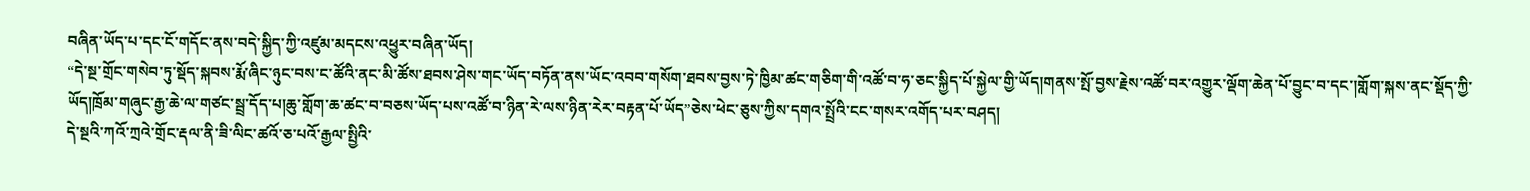བཞིན་ཡོད་པ་དང་ངོ་གདོང་ནས་བདེ་སྐྱིད་ཀྱི་འཛུམ་མདངས་འཕྱུར་བཞིན་ཡོད།
“དེ་སྔ་གྲོང་གསེབ་ཏུ་སྡོད་སྐབས་རྨོ་ཞིང་ཉུང་བས་ང་ཚོའི་ནང་མི་ཚོས་ཐབས་ཤེས་གང་ཡོད་བཏོན་ནས་ཡོང་འབབ་གསོག་ཐབས་བྱས་ཏེ་ཁྱིམ་ཚང་གཅིག་གི་འཚོ་བ་ཧ་ཅང་སྐྱིད་པོ་སྐྱེལ་གྱི་ཡོད།གནས་སྤོ་བྱས་རྗེས་འཚོ་བར་འགྱུར་ལྡོག་ཆེན་པོ་བྱུང་བ་དང་།གློག་སྐས་ནང་སྡོད་ཀྱི་ཡོད།ཁྲོམ་གཞུང་རྒྱ་ཆེ་ལ་གཙང་སྦྲ་དོད་པ།ཆུ་གློག་ཆ་ཚང་བ་བཅས་ཡོད་པས་འཚོ་བ་ཉིན་རེ་ལས་ཉིན་རེར་བརྟན་པོ་ཡོད”ཅེས་ཕེང་ཅུས་ཀྱིས་དགའ་སྤྲོའི་ངང་གསར་འགོད་པར་བཤད།
དེ་སྔའི་ཀའོ་ཀྲའེ་གྲོང་རྡལ་ནི་ཟི་ལིང་ཚའོ་ཅ་པའོ་རྒྱལ་སྤྱིའི་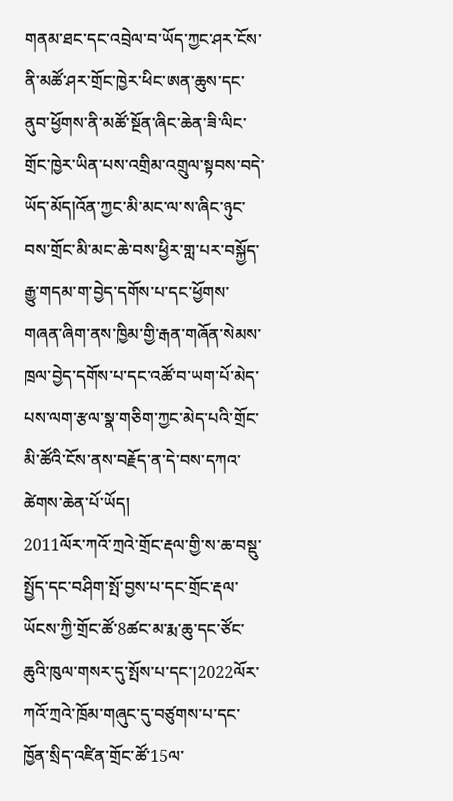གནམ་ཐང་དང་འབྲེལ་བ་ཡོད་ཀྱང་ཤར་ངོས་ནི་མཚོ་ཤར་གྲོང་ཁྱེར་ཕིང་ཨན་ཆུས་དང་ནུབ་ཕྱོགས་ནི་མཚོ་སྔོན་ཞིང་ཆེན་ཟི་ལིང་གྲོང་ཁྱེར་ཡིན་པས་འགྲིམ་འགྲུལ་སྟབས་བདེ་ཡོད་མོད།འོན་ཀྱང་མི་མང་ལ་ས་ཞིང་ཉུང་བས་གྲོང་མི་མང་ཆེ་བས་ཕྱིར་གླ་པར་བསྐྱོད་རྒྱུ་གདམ་ག་བྱེད་དགོས་པ་དང་ཕྱོགས་གཞན་ཞིག་ནས་ཁྱིམ་གྱི་རྒན་གཞོན་སེམས་ཁྲལ་བྱེད་དགོས་པ་དང་འཚོ་བ་ཡག་པོ་མེད་པས་ལག་རྩལ་སྣ་གཅིག་ཀྱང་མེད་པའི་གྲོང་མི་ཚོའི་ངོས་ནས་བརྗོད་ན་དེ་བས་དཀའ་ཚེགས་ཆེན་པོ་ཡོད།
2011ལོར་ཀའོ་ཀྲའེ་གྲོང་རྡལ་གྱི་ས་ཆ་བསྡུ་སྤྱོད་དང་བཤིག་སྤོ་བྱས་པ་དང་གྲོང་རྡལ་ཡོངས་ཀྱི་གྲོང་ཚོ་8ཚང་མ་རྨ་ཆུ་དང་ཙོང་ཆུའི་ཁུལ་གསར་དུ་སྤོས་པ་དང་།2022ལོར་ཀའོ་ཀྲའེ་ཁྲོམ་གཞུང་དུ་བཙུགས་པ་དང་ཁྱོན་སྲིད་འཛིན་གྲོང་ཚོ་15ལ་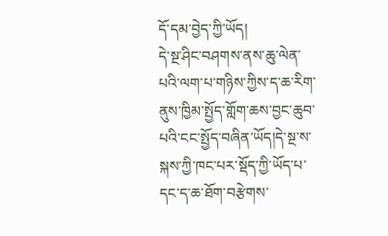དོ་དམ་བྱེད་ཀྱི་ཡོད།
དེ་སྔ་ཤིང་བཤགས་ནས་ཆུ་ལེན་པའི་ལག་པ་གཉིས་ཀྱིས་ད་ཆ་རིག་ནུས་ཁྱིམ་སྤྱོད་གློག་ཆས་བྱང་ཆུབ་པའི་ངང་སྤྱོད་བཞིན་ཡོད།དེ་སྔ་ས་སྐས་ཀྱི་ཁང་པར་སྡོད་ཀྱི་ཡོད་པ་དང་ད་ཆ་ཐོག་བརྩེགས་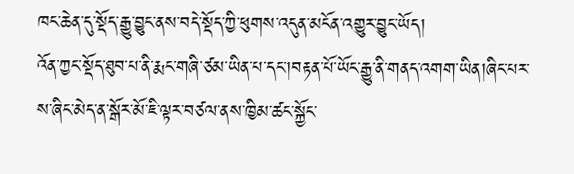ཁང་ཆེན་དུ་སྡོད་རྒྱུ་བྱུང་ནས་བདེ་སྡོད་ཀྱི་ཕུགས་འདུན་མངོན་འགྱུར་བྱུང་ཡོད།
འོན་ཀྱང་སྡོད་ཐུབ་པ་ནི་རྨང་གཞི་ཙམ་ཡིན་པ་དང་།བརྟན་པོ་ཡོང་རྒྱུ་ནི་གནད་འགག་ཡིན།ཞིང་པར་ས་ཞིང་མེད་ན་སྒོར་མོ་ཇི་ལྟར་བཙལ་ནས་ཁྱིམ་ཚང་སྐྱོང་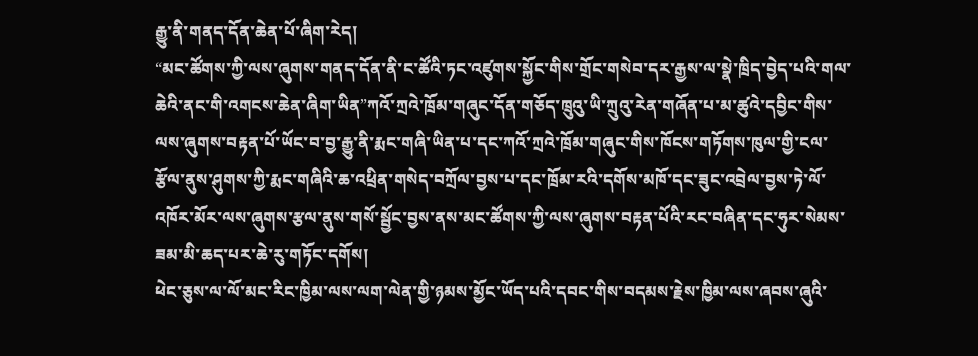རྒྱུ་ནི་གནད་དོན་ཆེན་པོ་ཞིག་རེད།
“མང་ཚོགས་ཀྱི་ལས་ཞུགས་གནད་དོན་ནི་ང་ཚོའི་ཏང་འཛུགས་སྐྱོང་གིས་གྲོང་གསེབ་དར་རྒྱས་ལ་སྣེ་ཁྲིད་བྱེད་པའི་གལ་ཆེའི་ནང་གི་འགངས་ཆེན་ཞིག་ཡིན”ཀའོ་ཀྲའེ་ཁྲོམ་གཞུང་དོན་གཅོད་ཁྲུའུ་ཡི་ཀྲུའུ་རེན་གཞོན་པ་མ་ཚུའེ་དབྱིང་གིས་ལས་ཞུགས་བརྟན་པོ་ཡོང་བ་བྱ་རྒྱུ་ནི་རྨང་གཞི་ཡིན་པ་དང་ཀའོ་ཀྲའེ་ཁྲོམ་གཞུང་གིས་ཁོངས་གཏོགས་ཁུལ་གྱི་ངལ་རྩོལ་ནུས་ཤུགས་ཀྱི་རྨང་གཞིའི་ཆ་འཕྲིན་གསེད་བཀྲོལ་བྱས་པ་དང་ཁྲོམ་རའི་དགོས་མཁོ་དང་ཟུང་འབྲེལ་བྱས་ཏེ་ལོ་འཁོར་མོར་ལས་ཞུགས་རྩལ་ནུས་གསོ་སྦྱོང་བྱས་ནས་མང་ཚོགས་ཀྱི་ལས་ཞུགས་བརྟན་པོའི་རང་བཞིན་དང་ཧུར་སེམས་ཟམ་མི་ཆད་པར་ཆེ་རུ་གཏོང་དགོས།
ཕེང་ཅུས་ལ་ལོ་མང་རིང་ཁྱིམ་ལས་ལག་ལེན་གྱི་ཉམས་མྱོང་ཡོད་པའི་དབང་གིས་བདམས་རྗེས་ཁྱིམ་ལས་ཞབས་ཞུའི་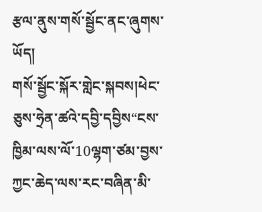རྩལ་ནུས་གསོ་སྦྱོང་ནང་ཞུགས་ཡོད།
གསོ་སྦྱོང་སྐོར་གླེང་སྐབས།ཕེང་ཅུས་ཧྲེན་ཚའེ་དབྱི་དབྱིས“ངས་ཁྱིམ་ལས་ལོ་10ལྷག་ཙམ་བྱས་ཀྱང་ཆེད་ལས་རང་བཞིན་མི་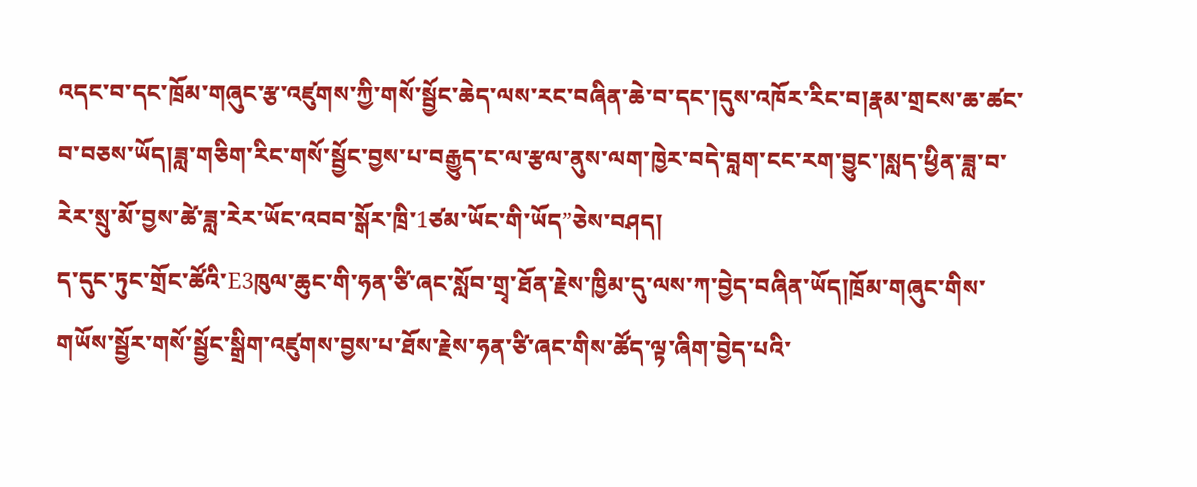འདང་བ་དང་ཁྲོམ་གཞུང་རྩ་འཛུགས་ཀྱི་གསོ་སྦྱོང་ཆེད་ལས་རང་བཞིན་ཆེ་བ་དང་།དུས་འཁོར་རིང་བ།རྣམ་གྲངས་ཆ་ཚང་བ་བཅས་ཡོད།ཟླ་གཅིག་རིང་གསོ་སྦྱོང་བྱས་པ་བརྒྱུད་ང་ལ་རྩལ་ནུས་ལག་ཁྱེར་བདེ་བླག་ངང་རག་བྱུང་།སླད་ཕྱིན་ཟླ་བ་རེར་སྲུ་མོ་བྱས་ཚེ་ཟླ་རེར་ཡོང་འབབ་སྒོར་ཁྲི་1ཙམ་ཡོང་གི་ཡོད”ཅེས་བཤད།
ད་དུང་ཏུང་གྲོང་ཚོའི་E3ཁུལ་ཆུང་གི་ཧན་ཙི་ཞང་སློབ་གྲྭ་ཐོན་རྗེས་ཁྱིམ་དུ་ལས་ཀ་བྱེད་བཞིན་ཡོད།ཁྲོམ་གཞུང་གིས་གཡོས་སྦྱོར་གསོ་སྦྱོང་སྒྲིག་འཛུགས་བྱས་པ་ཐོས་རྗེས་ཧན་ཙི་ཞང་གིས་ཚོད་ལྟ་ཞིག་བྱེད་པའི་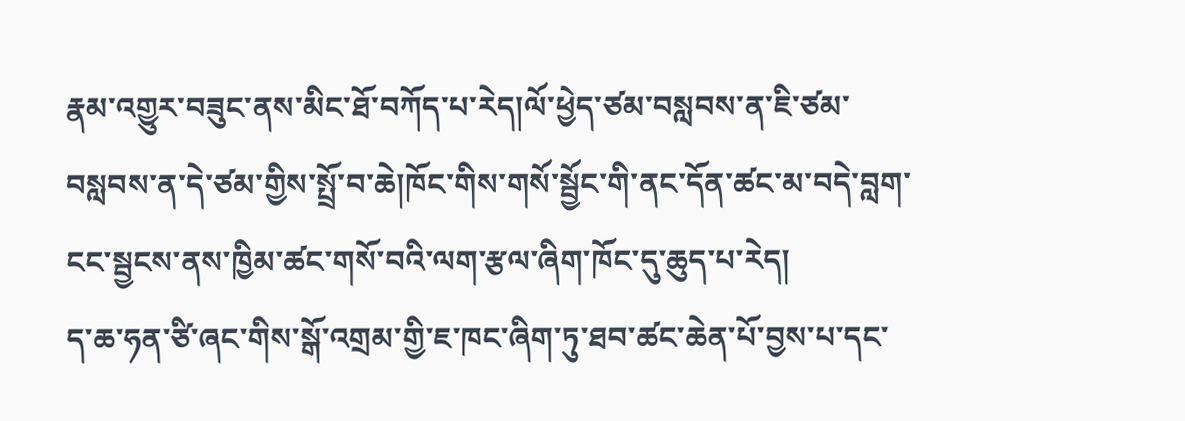རྣམ་འགྱུར་བཟུང་ནས་མིང་ཐོ་བཀོད་པ་རེད།ལོ་ཕྱེད་ཙམ་བསླབས་ན་ཇི་ཙམ་བསླབས་ན་དེ་ཙམ་གྱིས་སྤྲོ་བ་ཆེ།ཁོང་གིས་གསོ་སྦྱོང་གི་ནང་དོན་ཚང་མ་བདེ་བླག་ངང་སྦྱངས་ནས་ཁྱིམ་ཚང་གསོ་བའི་ལག་རྩལ་ཞིག་ཁོང་དུ་ཆུད་པ་རེད།
ད་ཆ་ཧན་ཙི་ཞང་གིས་སྒོ་འགྲམ་གྱི་ཇ་ཁང་ཞིག་ཏུ་ཐབ་ཚང་ཆེན་པོ་བྱས་པ་དང་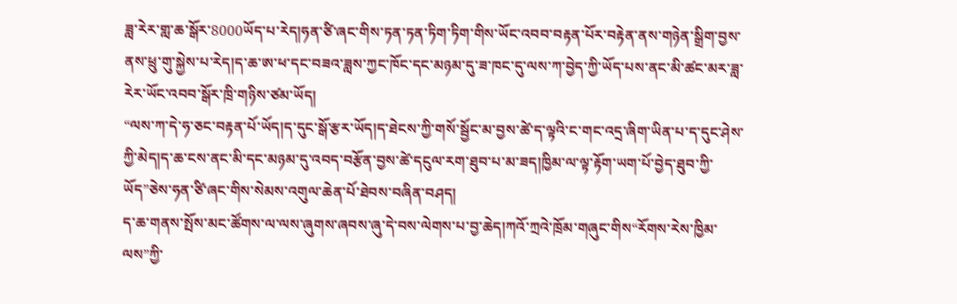ཟླ་རེར་གླ་ཆ་སྒོར་8000ཡོད་པ་རེད།ཧན་ཙི་ཞང་གིས་ཏན་ཏན་ཏིག་ཏིག་གིས་ཡོང་འབབ་བརྟན་པོར་བརྟེན་ནས་གཉེན་སྒྲིག་བྱས་ནས་ཕྲུ་གུ་སྐྱེས་པ་རེད།ད་ཆ་ཨ་ཕ་དང་བཟའ་ཟླས་ཀྱང་ཁོང་དང་མཉམ་དུ་ཟ་ཁང་དུ་ལས་ཀ་བྱེད་ཀྱི་ཡོད་པས་ནང་མི་ཚང་མར་ཟླ་རེར་ཡོང་འབབ་སྒོར་ཁྲི་གཉིས་ཙམ་ཡོད།
“ལས་ཀ་དེ་ཧ་ཅང་བརྟན་པོ་ཡོད།ད་དུང་སྒོ་རྩར་ཡོད།ད་ཐེངས་ཀྱི་གསོ་སྦྱོང་མ་བྱས་ཚེ་ད་ལྟའི་ང་གང་འདྲ་ཞིག་ཡིན་པ་ད་དུང་ཤེས་ཀྱི་མེད།ད་ཆ་ངས་ནང་མི་དང་མཉམ་དུ་འབད་བརྩོན་བྱས་ཚེ་དངུལ་རག་ཐུབ་པ་མ་ཟད།ཁྱིམ་ལ་ལྟ་རྟོག་ཡག་པོ་བྱེད་ཐུབ་ཀྱི་ཡོད”ཅེས་ཧན་ཙི་ཞང་གིས་སེམས་འགུལ་ཆེན་པོ་ཐེབས་བཞིན་བཤད།
ད་ཆ་གནས་སྤོས་མང་ཚོགས་ལ་ལས་ཞུགས་ཞབས་ཞུ་དེ་བས་ལེགས་པ་བྱ་ཆེད།ཀའོ་ཀྲའེ་ཁྲོམ་གཞུང་གིས“རོགས་རེས་ཁྱིམ་ལས”ཀྱི་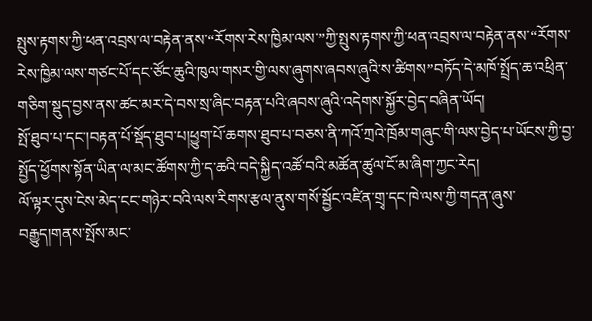སྤུས་རྟགས་ཀྱི་ཕན་འབྲས་ལ་བརྟེན་ནས་“རོགས་རེས་ཁྱིམ་ལས་”ཀྱི་སྤུས་རྟགས་ཀྱི་ཕན་འབྲས་ལ་བརྟེན་ནས་“རོགས་རེས་ཁྱིམ་ལས་གཙང་པོ་དང་ཙོང་ཆུའི་ཁུལ་གསར་གྱི་ལས་ཞུགས་ཞབས་ཞུའི་ས་ཚིགས”བཏོད་དེ་མཁོ་སྤྲོད་ཆ་འཕྲིན་གཅིག་སྡུད་བྱས་ནས་ཚང་མར་དེ་བས་སྲ་ཞིང་བརྟན་པའི་ཞབས་ཞུའི་འདེགས་སྐྱོར་བྱེད་བཞིན་ཡོད།
སྤོ་ཐུབ་པ་དང་།བརྟན་པོ་སྡོད་ཐུབ་པ།ཕྱུག་པོ་ཆགས་ཐུབ་པ་བཅས་ནི་ཀའོ་ཀྲའེ་ཁྲོམ་གཞུང་གི་ལས་བྱེད་པ་ཡོངས་ཀྱི་བྱ་སྤྱོད་ཕྱོགས་སྟོན་ཡིན་ལ་མང་ཚོགས་ཀྱི་ད་ཆའི་བདེ་སྐྱིད་འཚོ་བའི་མཚོན་ཚུལ་ངོ་མ་ཞིག་ཀྱང་རེད།
ལོ་ལྟར་དུས་ངེས་མེད་ངང་གཉེར་བའི་ལས་རིགས་རྩལ་ནུས་གསོ་སྦྱོང་འཛིན་གྲྭ་དང་ཁེ་ལས་ཀྱི་གདན་ཞུས་བརྒྱུད།གནས་སྤོས་མང་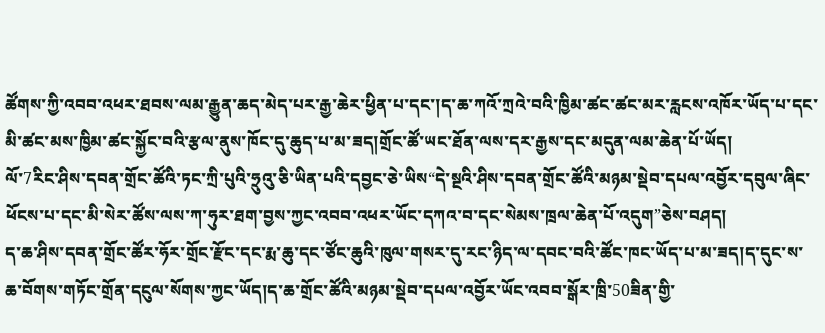ཚོགས་ཀྱི་འབབ་འཕར་ཐབས་ལམ་རྒྱུན་ཆད་མེད་པར་རྒྱ་ཆེར་ཕྱིན་པ་དང་།ད་ཆ་ཀའོ་ཀྲའེ་བའི་ཁྱིམ་ཚང་ཚང་མར་རླངས་འཁོར་ཡོད་པ་དང་མི་ཚང་མས་ཁྱིམ་ཚང་སྐྱོང་བའི་རྩལ་ནུས་ཁོང་དུ་ཆུད་པ་མ་ཟད།གྲོང་ཚོ་ཡང་ཐོན་ལས་དར་རྒྱས་དང་མདུན་ལམ་ཆེན་པོ་ཡོད།
ལོ་7རིང་ཤིས་དབན་གྲོང་ཚོའི་ཏང་ཀྲི་པུའི་ཧྲུའུ་ཅི་ཡིན་པའི་དབྱང་ཅེ་ཡིས“དེ་སྔའི་ཤིས་དབན་གྲོང་ཚོའི་མཉམ་སྡེབ་དཔལ་འབྱོར་དབུལ་ཞིང་ཕོངས་པ་དང་མི་སེར་ཚོས་ལས་ཀ་ཧུར་ཐག་བྱས་ཀྱང་འབབ་འཕར་ཡོང་དཀའ་བ་དང་སེམས་ཁྲལ་ཆེན་པོ་འདུག”ཅེས་བཤད།
ད་ཆ་ཤིས་དབན་གྲོང་ཚོར་ཧོར་གྲོང་རྫོང་དང་རྨ་ཆུ་དང་ཙོང་ཆུའི་ཁུལ་གསར་དུ་རང་ཉིད་ལ་དབང་བའི་ཚོང་ཁང་ཡོད་པ་མ་ཟད།ད་དུང་ས་ཆ་བོགས་གཏོང་གྲོན་དངུལ་སོགས་ཀྱང་ཡོད།ད་ཆ་གྲོང་ཚོའི་མཉམ་སྡེབ་དཔལ་འབྱོར་ཡོང་འབབ་སྒོར་ཁྲི་50ཟིན་གྱི་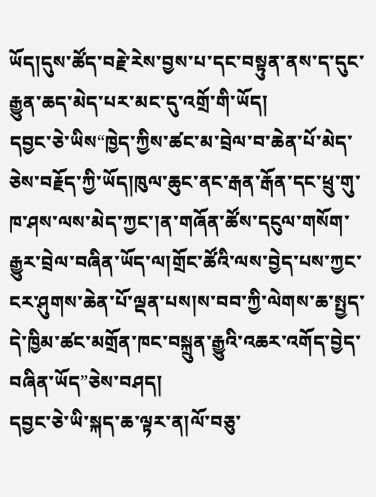ཡོད།དུས་ཚོད་བརྗེ་རེས་བྱས་པ་དང་བསྟུན་ནས་ད་དུང་རྒྱུན་ཆད་མེད་པར་མང་དུ་འགྲོ་གི་ཡོད།
དབྱང་ཅེ་ཡིས“ཁྱེད་ཀྱིས་ཚང་མ་བྲེལ་བ་ཆེན་པོ་མེད་ཅེས་བརྗོད་ཀྱི་ཡོད།ཁུལ་ཆུང་ནང་རྒན་རྒོན་དང་ཕྲུ་གུ་ཁ་ཤས་ལས་མེད་ཀྱང་།ན་གཞོན་ཚོས་དངུལ་གསོག་རྒྱུར་བྲེལ་བཞིན་ཡོད་ལ།གྲོང་ཚོའི་ལས་བྱེད་པས་ཀྱང་ངར་ཤུགས་ཆེན་པོ་ལྡན་པས།ས་བབ་ཀྱི་ལེགས་ཆ་སྤྱད་དེ་ཁྱིམ་ཚང་མགྲོན་ཁང་བསྐྲུན་རྒྱུའི་འཆར་འགོད་བྱེད་བཞིན་ཡོད”ཅེས་བཤད།
དབྱང་ཅེ་ཡི་སྐད་ཆ་ལྟར་ན།ལོ་བཅུ་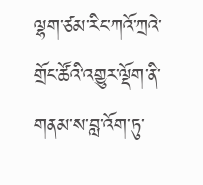ལྷག་ཙམ་རིང་ཀའོ་ཀྲའེ་གྲོང་ཚོའི་འགྱུར་ལྡོག་ནི་གནམ་ས་བླ་འོག་ཏུ་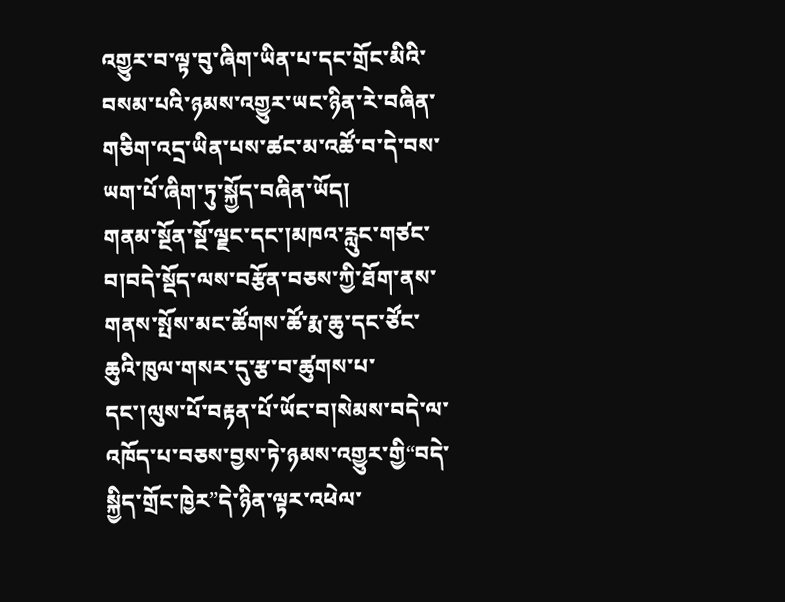འགྱུར་བ་ལྟ་བུ་ཞིག་ཡིན་པ་དང་གྲོང་མིའི་བསམ་པའི་ཉམས་འགྱུར་ཡང་ཉིན་རེ་བཞིན་གཅིག་འདྲ་ཡིན་པས་ཚང་མ་འཚོ་བ་དེ་བས་ཡག་པོ་ཞིག་ཏུ་སྐྱོད་བཞིན་ཡོད།
གནམ་སྔོན་སྔོ་ལྗང་དང་།མཁའ་རླུང་གཙང་བ།བདེ་སྡོད་ལས་བརྩོན་བཅས་ཀྱི་ཐོག་ནས་གནས་སྤོས་མང་ཚོགས་ཚོ་རྨ་ཆུ་དང་ཙོང་ཆུའི་ཁུལ་གསར་དུ་རྩ་བ་ཚུགས་པ་དང་།ལུས་པོ་བརྟན་པོ་ཡོང་བ།སེམས་བདེ་ལ་འཁོད་པ་བཅས་བྱས་ཏེ་ཉམས་འགྱུར་གྱི“བདེ་སྐྱིད་གྲོང་ཁྱེར”དེ་ཉིན་ལྟར་འཕེལ་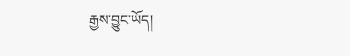རྒྱས་བྱུང་ཡོད།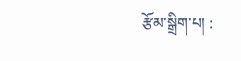རྩོམ་སྒྲིག་པ། :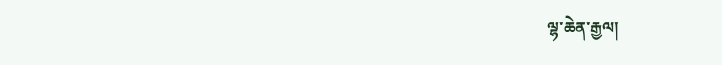ལྷ་ཆེན་རྒྱལ།